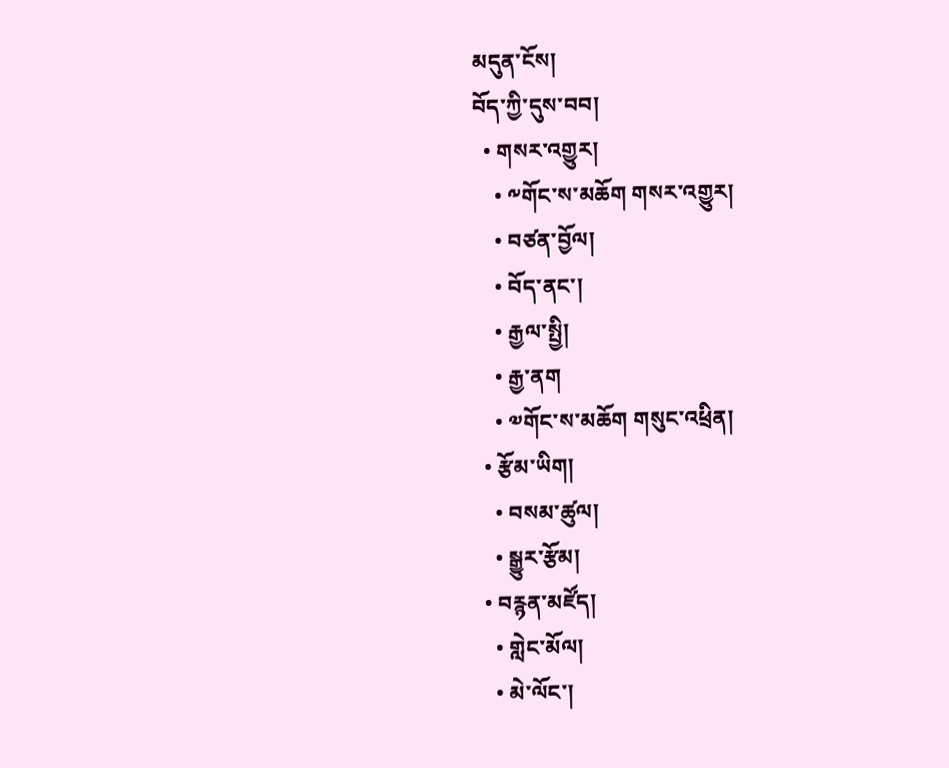མདུན་ངོས།
བོད་ཀྱི་དུས་བབ།
  • གསར་འགྱུར།
    • ༸གོང་ས་མཆོག གསར་འགྱུར།
    • བཙན་བྱོལ།
    • བོད་ནང་།
    • རྒྱལ་སྤྱི།
    • རྒྱ་ནག
    • ༧གོང་ས་མཆོག གསུང་འཕྲིན།
  • རྩོམ་ཡིག།
    • བསམ་ཚུལ།
    • སྒྱུར་རྩོམ།
  • བརྙན་མཛོད།
    • གླེང་མོལ།
    • མེ་ལོང་།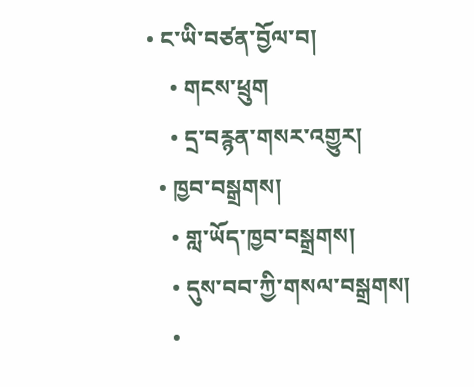• ང་ཡི་བཙན་བྱོལ་བ།
    • གངས་ཕྲུག
    • དྲ་བརྙན་གསར་འགྱུར།
  • ཁྱབ་བསྒྲགས།
    • གླ་ཡོད་ཁྱབ་བསྒྲགས།
    • དུས་བབ་ཀྱི་གསལ་བསྒྲགས།
    •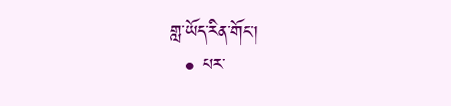གླ་ཡོད་རིན་གོང་།
  • པར་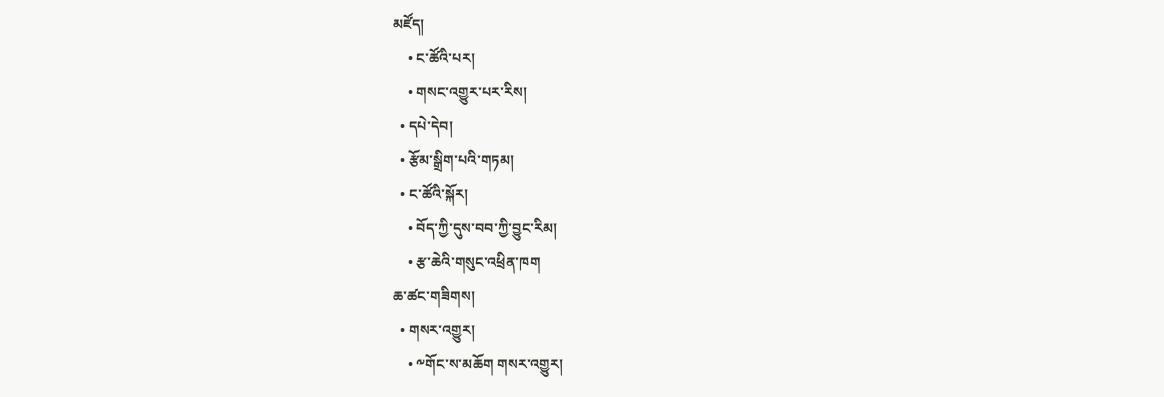མཛོད།
    • ང་ཚོའི་པར།
    • གསང་འགྱུར་པར་རིས།
  • དཔེ་དེབ།
  • རྩོམ་སྒྲིག་པའི་གཏམ།
  • ང་ཚོའི་སྐོར།
    • བོད་ཀྱི་དུས་བབ་ཀྱི་བྱུང་རིམ།
    • རྩ་ཆེའི་གསུང་འཕྲིན་ཁག
ཆ་ཚང་གཟིགས།
  • གསར་འགྱུར།
    • ༸གོང་ས་མཆོག གསར་འགྱུར།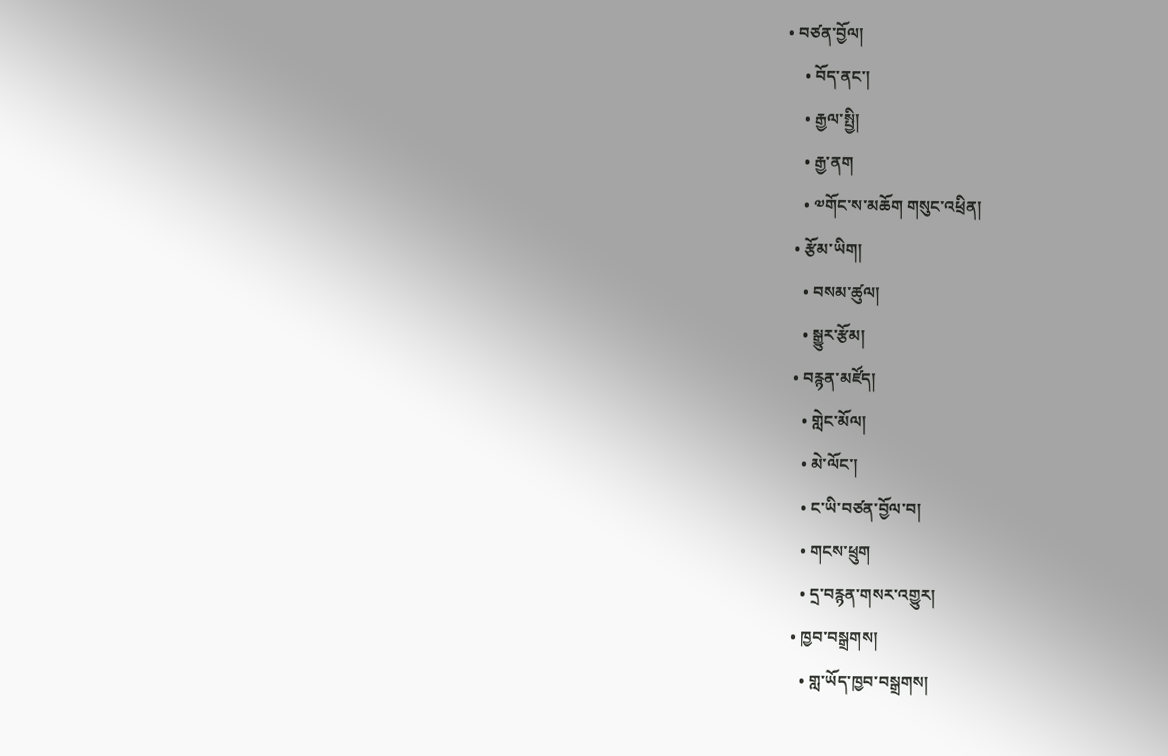• བཙན་བྱོལ།
    • བོད་ནང་།
    • རྒྱལ་སྤྱི།
    • རྒྱ་ནག
    • ༧གོང་ས་མཆོག གསུང་འཕྲིན།
  • རྩོམ་ཡིག།
    • བསམ་ཚུལ།
    • སྒྱུར་རྩོམ།
  • བརྙན་མཛོད།
    • གླེང་མོལ།
    • མེ་ལོང་།
    • ང་ཡི་བཙན་བྱོལ་བ།
    • གངས་ཕྲུག
    • དྲ་བརྙན་གསར་འགྱུར།
  • ཁྱབ་བསྒྲགས།
    • གླ་ཡོད་ཁྱབ་བསྒྲགས།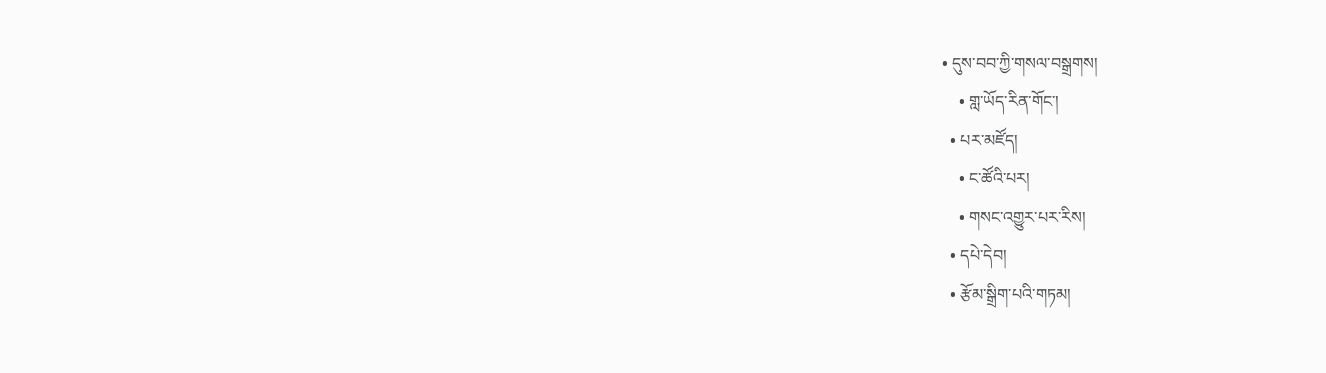• དུས་བབ་ཀྱི་གསལ་བསྒྲགས།
    • གླ་ཡོད་རིན་གོང་།
  • པར་མཛོད།
    • ང་ཚོའི་པར།
    • གསང་འགྱུར་པར་རིས།
  • དཔེ་དེབ།
  • རྩོམ་སྒྲིག་པའི་གཏམ།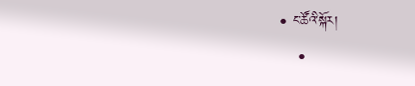• ང་ཚོའི་སྐོར།
    •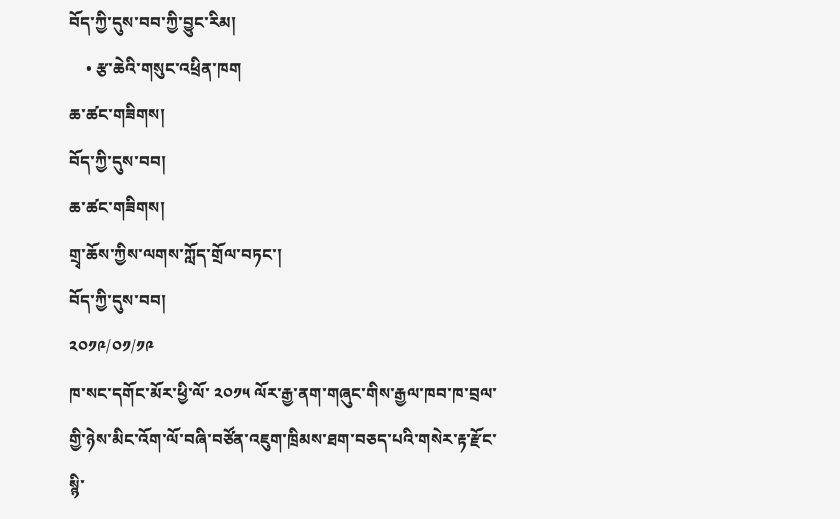བོད་ཀྱི་དུས་བབ་ཀྱི་བྱུང་རིམ།
    • རྩ་ཆེའི་གསུང་འཕྲིན་ཁག
ཆ་ཚང་གཟིགས།
བོད་ཀྱི་དུས་བབ།
ཆ་ཚང་གཟིགས།
གྲྭ་ཆོས་ཀྱིས་ལགས་ཀློད་གྲོལ་བཏང་།
བོད་ཀྱི་དུས་བབ།
༢༠༡༩/༠༡/༡༩
ཁ་སང་དགོང་མོར་ཕྱི་ལོ་ ༢༠༡༥ ལོར་རྒྱ་ནག་གཞུང་གིས་རྒྱལ་ཁབ་ཁ་བྲལ་གྱི་ཉེས་མིང་འོག་ལོ་བཞི་བཙོན་འཇུག་ཁྲིམས་ཐག་བཅད་པའི་གསེར་རྟ་རྫོང་སྙི་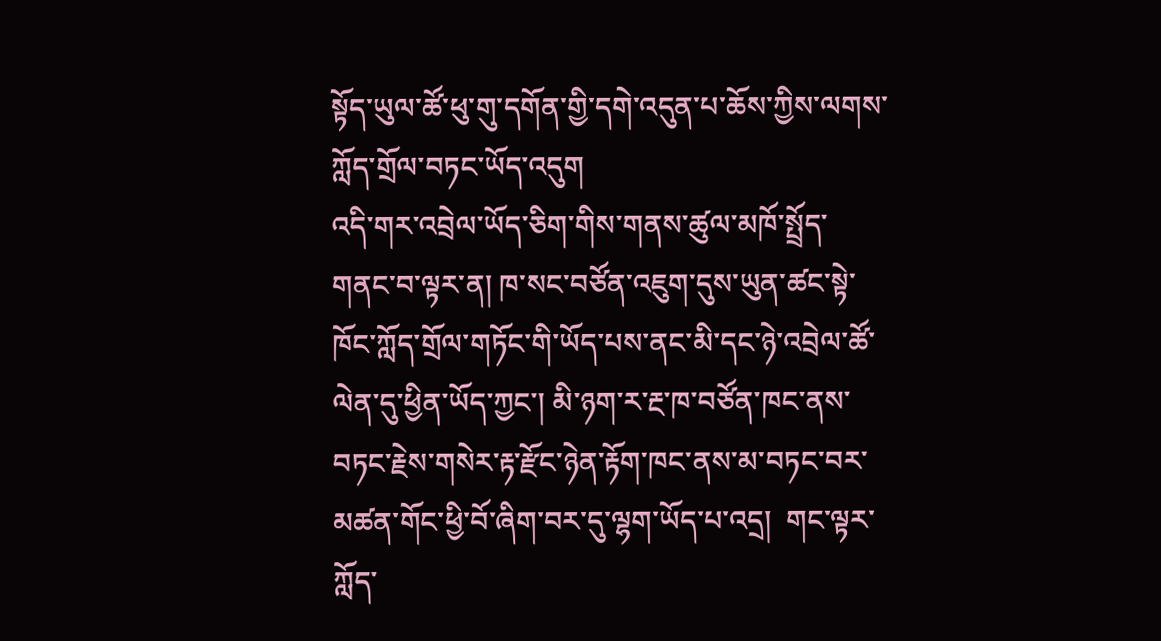སྟོད་ཡུལ་ཚོ་ཕུ་གུ་དགོན་གྱི་དགེ་འདུན་པ་ཆོས་ཀྱིས་ལགས་ཀློད་གྲོལ་བཏང་ཡོད་འདུག
འདི་གར་འབྲེལ་ཡོད་ཅིག་གིས་གནས་ཚུལ་མཁོ་སྤྲོད་གནང་བ་ལྟར་ན། ཁ་སང་བཙོན་འཇུག་དུས་ཡུན་ཚང་སྟེ་ཁོང་ཀློད་གྲོལ་གཏོང་གི་ཡོད་པས་ནང་མི་དང་ཉེ་འབྲེལ་ཚོ་ལེན་དུ་ཕྱིན་ཡོད་ཀྱང་། མི་ཉག་ར་རྔ་ཁ་བཙོན་ཁང་ནས་བཏང་རྗེས་གསེར་རྟ་རྫོང་ཉེན་རྟོག་ཁང་ནས་མ་བཏང་བར་མཚན་གོང་ཕྱི་བོ་ཞིག་བར་དུ་ལྷག་ཡོད་པ་འདྲ།  གང་ལྟར་ཀློད་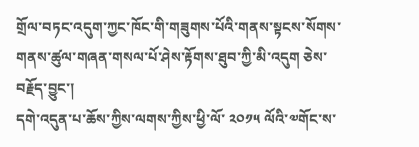གྲོལ་བཏང་འདུག་ཀྱང་ཁོང་གི་གཟུགས་པོའི་གནས་སྟངས་སོགས་གནས་ཚུལ་གཞན་གསལ་པོ་ཤེས་རྟོགས་ཐུབ་ཀྱི་མི་འདུག ཅེས་བརྗོད་བྱུང་།
དགེ་འདུན་པ་ཆོས་ཀྱིས་ལགས་ཀྱིས་ཕྱི་ལོ་ ༢༠༡༥ ལོའི་༧གོང་ས་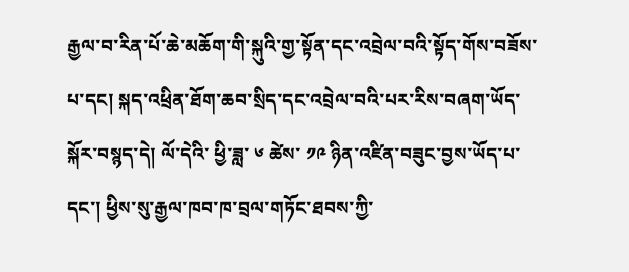རྒྱལ་བ་རིན་པོ་ཆེ་མཆོག་གི་སྐུའི་གྱ་སྟོན་དང་འབྲེལ་བའི་སྟོད་གོས་བཟོས་པ་དང། སྐད་འཕྲིན་ཐོག་ཆབ་སྲིད་དང་འབྲེལ་བའི་པར་རིས་བཞག་ཡོད་སྐོར་བསྙད་དེ། ལོ་དེའི་ ཕྱི་ཟླ་ ༦ ཚེས་ ༡༩ ཉིན་འཛིན་བཟུང་བྱས་ཡོད་པ་དང་། ཕྱིས་སུ་རྒྱལ་ཁབ་ཁ་བྲལ་གཏོང་ཐབས་ཀྱི་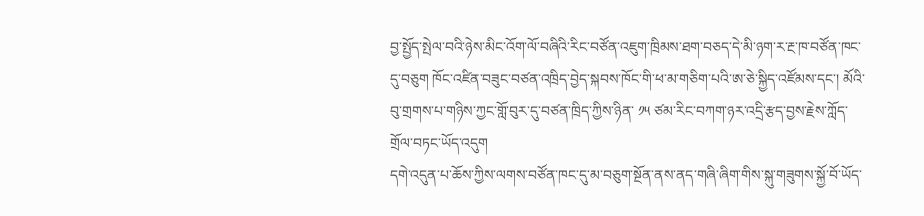བྱ་སྤྱོད་སྤེལ་བའི་ཉེས་མིང་འོག་ལོ་བཞིའི་རིང་བཙོན་འཇུག་ཁྲིམས་ཐག་བཅད་དེ་མི་ཉག་ར་རྔ་ཁ་བཙོན་ཁང་དུ་བཅུག ཁོང་འཛིན་བཟུང་བཙན་འཁྲིད་བྱེད་སྐབས་ཁོང་གི་ཕ་མ་གཅིག་པའི་ཨ་ཅེ་སྐྱིད་འཛོམས་དང་། མོའི་བུ་གྲགས་པ་གཉིས་ཀྱང་གློ་བུར་དུ་བཙན་ཁྲིད་ཀྱིས་ཉིན་ ༡༥ ཙམ་རིང་བཀག་ཉར་འདྲི་རྩད་བྱས་རྗེས་ཀློད་གྲོལ་བཏང་ཡོད་འདུག
དགེ་འདུན་པ་ཆོས་ཀྱིས་ལགས་བཙོན་ཁང་དུ་མ་བཅུག་སྔོན་ནས་ནད་གཞི་ཞིག་གིས་སྐུ་གཟུགས་སྐྱོ་བོ་ཡོད་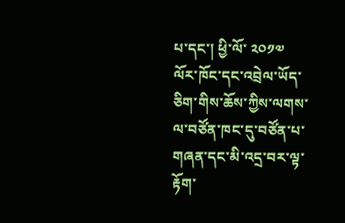པ་དང་། ཕྱི་ལོ་ ༢༠༡༧ ལོར་ཁོང་དང་འབྲེལ་ཡོད་ཅིག་གིས་ཆོས་ཀྱིས་ལགས་ལ་བཙོན་ཁང་དུ་བཙོན་པ་གཞན་དང་མི་འདྲ་བར་ལྟ་རྟོག་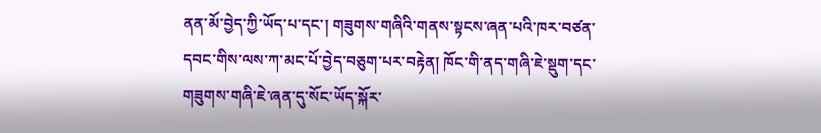ནན་མོ་བྱེད་ཀྱི་ཡོད་པ་དང་། གཟུགས་གཞིའི་གནས་སྟངས་ཞན་པའི་ཁར་བཙན་དབང་གིས་ལས་ཀ་མང་པོ་བྱེད་བཅུག་པར་བརྟེན། ཁོང་གི་ནད་གཞི་ཇེ་སྡུག་དང་གཟུགས་གཞི་ཇེ་ཞན་དུ་སོང་ཡོད་སྐོར་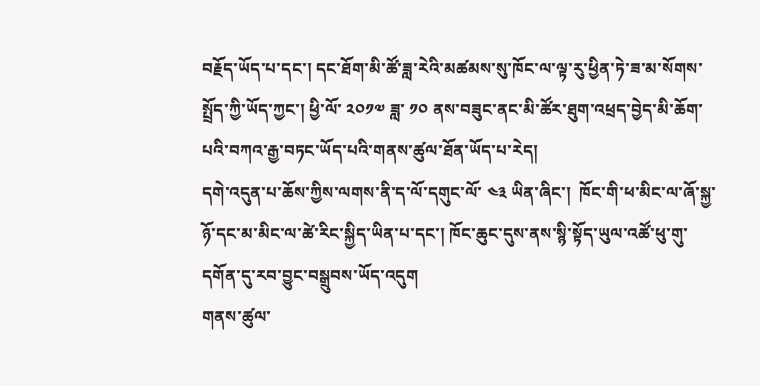བརྗོད་ཡོད་པ་དང་། དང་ཐོག་མི་ཚོ་ཟླ་རེའི་མཚམས་སུ་ཁོང་ལ་ལྟ་རུ་ཕྱིན་ཏེ་ཟ་མ་སོགས་སྤྲོད་ཀྱི་ཡོད་ཀྱང་། ཕྱི་ལོ་ ༢༠༡༧ ཟླ་ ༡༠ ནས་བཟུང་ནང་མི་ཚོར་ཐུག་འཕྲད་བྱེད་མི་ཆོག་པའི་བཀའ་རྒྱ་བཏང་ཡོད་པའི་གནས་ཚུལ་ཐོན་ཡོད་པ་རེད།
དགེ་འདུན་པ་ཆོས་ཀྱིས་ལགས་ནི་ད་ལོ་དགུང་ལོ་ ༤༣ ཡིན་ཞིང་།  ཁོང་གི་ཕ་མིང་ལ་ཞོ་སྐྱ་ཉོ་དང་མ་མིང་ལ་ཚེ་རིང་སྐྱིད་ཡིན་པ་དང་། ཁོང་ཆུང་དུས་ནས་སྙི་སྟོད་ཡུལ་འཚོ་ཕུ་གུ་དགོན་དུ་རབ་བྱུང་བསྒྲུབས་ཡོད་འདུག
གནས་ཚུལ་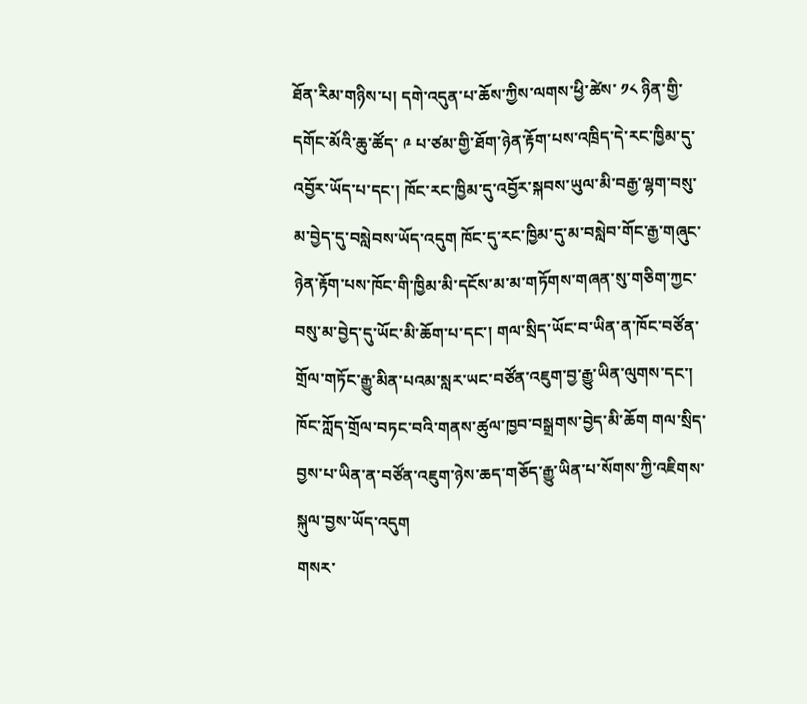ཐོན་རིམ་གཉིས་པ། དགེ་འདུན་པ་ཆོས་ཀྱིས་ལགས་ཕྱི་ཚེས་ ༡༨ ཉིན་གྱི་དགོང་མོའི་ཆུ་ཚོད་ ༩ པ་ཙམ་གྱི་ཐོག་ཉེན་རྟོག་པས་འཁྲིད་དེ་རང་ཁྱིམ་དུ་འབྱོར་ཡོད་པ་དང་། ཁོང་རང་ཁྱིམ་དུ་འབྱོར་སྐབས་ཡུལ་མི་བརྒྱ་ལྷག་བསུ་མ་བྱེད་དུ་བསླེབས་ཡོད་འདུག ཁོང་དུ་རང་ཁྱིམ་དུ་མ་བསླེབ་གོང་རྒྱ་གཞུང་ཉེན་རྟོག་པས་ཁོང་གི་ཁྱིམ་མི་དངོས་མ་མ་གཏོགས་གཞན་སུ་གཅིག་ཀྱང་བསུ་མ་བྱེད་དུ་ཡོང་མི་ཆོག་པ་དང་། གལ་སྲིད་ཡོང་བ་ཡིན་ན་ཁོང་བཙོན་གྲོལ་གཏོང་རྒྱུ་མིན་པའམ་སླར་ཡང་བཙོན་འཇུག་བྱ་རྒྱུ་ཡིན་ལུགས་དང་། ཁོང་ཀློད་གྲོལ་བཏང་བའི་གནས་ཚུལ་ཁྱབ་བསྒྲགས་བྱེད་མི་ཆོག གལ་སྲིད་བྱས་པ་ཡིན་ན་བཙོན་འཇུག་ཉེས་ཆད་གཅོད་རྒྱུ་ཡིན་པ་སོགས་ཀྱི་འཇིགས་སྐུལ་བྱས་ཡོད་འདུག
གསར་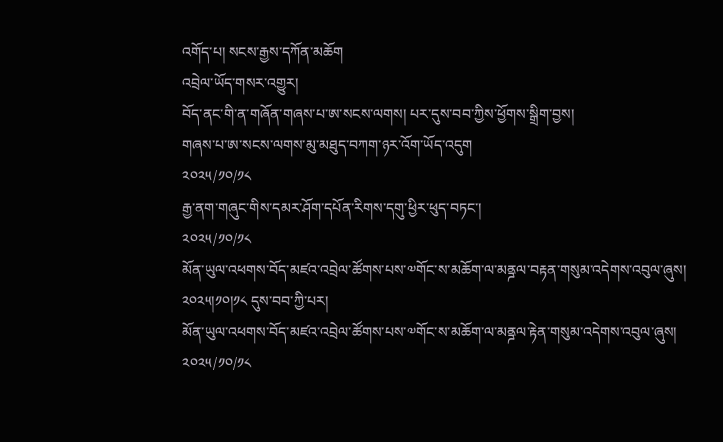འགོད་པ། སངས་རྒྱས་དཀོན་མཆོག
འབྲེལ་ཡོད་གསར་འགྱུར།
བོད་ནང་གི་ན་གཞོན་གཞས་པ་ཨ་སངས་ལགས། པར་དུས་བབ་ཀྱིས་ཕྱོགས་སྒྲིག་བྱས།
གཞས་པ་ཨ་སངས་ལགས་མུ་མཐུད་བཀག་ཉར་འོག་ཡོད་འདུག
༢༠༢༥/༡༠/༡༨
རྒྱ་ནག་གཞུང་གིས་དམར་ཤོག་དཔོན་རིགས་དགུ་ཕྱིར་ཕུད་བཏང་།
༢༠༢༥/༡༠/༡༨
མོན་ཡུལ་འཕགས་བོད་མཛའ་འབྲེལ་ཚོགས་པས་༧གོང་ས་མཆོག་ལ་མནྜལ་བརྟན་གསུམ་འདེགས་འབུལ་ཞུས། ༢༠༢༥།༡༠།༡༨ དུས་བབ་ཀྱི་པར།
མོན་ཡུལ་འཕགས་བོད་མཛའ་འབྲེལ་ཚོགས་པས་༧གོང་ས་མཆོག་ལ་མནྜལ་རྟེན་གསུམ་འདེགས་འབུལ་ཞུས།
༢༠༢༥/༡༠/༡༨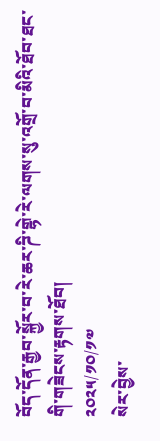བོད་དོན་རྒྱབ་སྐྱོར་བ་རེ་ཆར་ཌི་གྷེ་རེ་ལགས་སུ་འགྲོ་བ་མིའི་ཐོབ་ཐང་གི་གཟེངས་རྟགས་ཐོབ།
༢༠༢༥/༡༠/༡༧
སེར་བྱེས་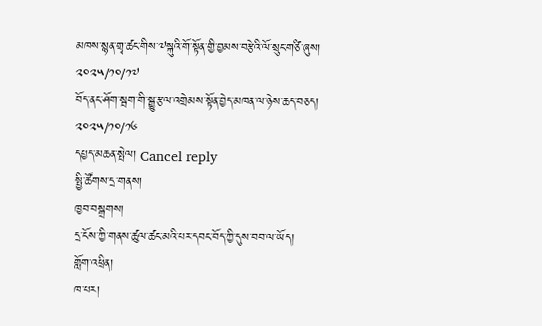མཁས་སྙན་གྲྭ་ཚང་གིས་༧སྐུའི་གོ་སྟོན་གྱི་བྱམས་བརྩེའི་ལོ་སྲུང་གཙི་ཞུས།
༢༠༢༥/༡༠/༡༧
བོད་ནང་ཤོག་སྦག་གི་སྒྱུ་རྩལ་འགྲེམས་སྟོན་བྱེད་མཁན་ལ་ཉེས་ཆད་བཅད།
༢༠༢༥/༡༠/༡༦
དཔྱད་མཆན་སྤེལ། Cancel reply
སྤྱི་ཚོགས་དྲ་གནས།
ཁྱབ་བསྒྲགས།
དྲ་ངོས་ཀྱི་གནས་ཚུལ་ཚང་མའི་པར་དབང་བོད་ཀྱི་དུས་བབ་ལ་ཡོད།
གློག་འཕྲིན།
ཁ་པར།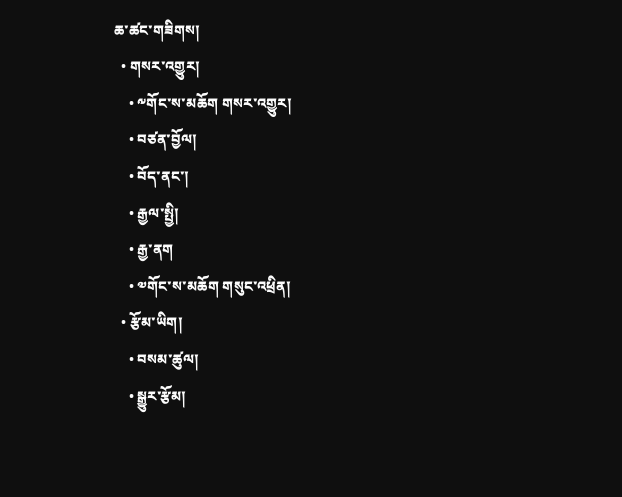ཆ་ཚང་གཟིགས།
  • གསར་འགྱུར།
    • ༸གོང་ས་མཆོག གསར་འགྱུར།
    • བཙན་བྱོལ།
    • བོད་ནང་།
    • རྒྱལ་སྤྱི།
    • རྒྱ་ནག
    • ༧གོང་ས་མཆོག གསུང་འཕྲིན།
  • རྩོམ་ཡིག།
    • བསམ་ཚུལ།
    • སྒྱུར་རྩོམ།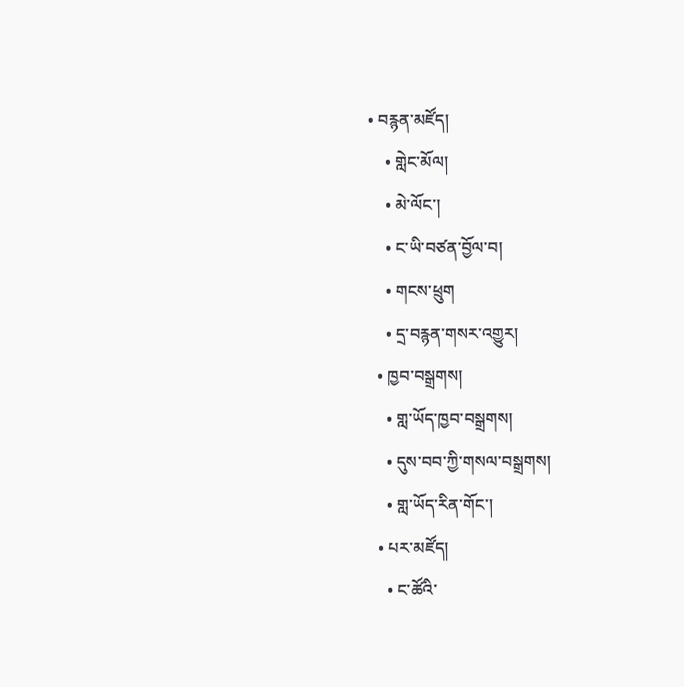• བརྙན་མཛོད།
    • གླེང་མོལ།
    • མེ་ལོང་།
    • ང་ཡི་བཙན་བྱོལ་བ།
    • གངས་ཕྲུག
    • དྲ་བརྙན་གསར་འགྱུར།
  • ཁྱབ་བསྒྲགས།
    • གླ་ཡོད་ཁྱབ་བསྒྲགས།
    • དུས་བབ་ཀྱི་གསལ་བསྒྲགས།
    • གླ་ཡོད་རིན་གོང་།
  • པར་མཛོད།
    • ང་ཚོའི་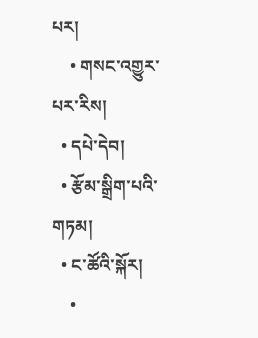པར།
    • གསང་འགྱུར་པར་རིས།
  • དཔེ་དེབ།
  • རྩོམ་སྒྲིག་པའི་གཏམ།
  • ང་ཚོའི་སྐོར།
    •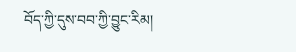བོད་ཀྱི་དུས་བབ་ཀྱི་བྱུང་རིམ།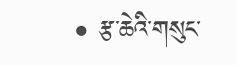• རྩ་ཆེའི་གསུང་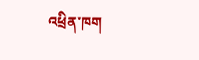འཕྲིན་ཁག